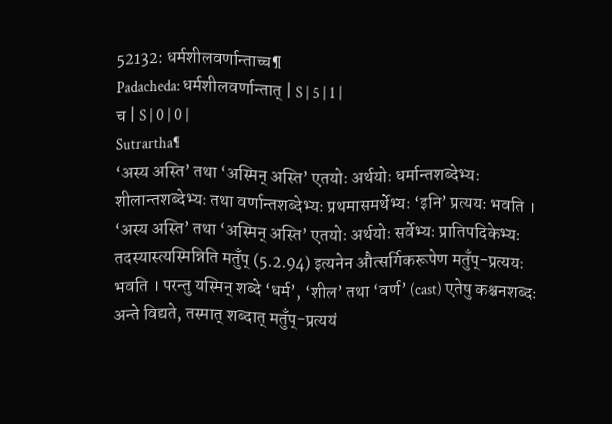52132: धर्मशीलवर्णान्ताच्च¶
Padacheda: धर्मशीलवर्णान्तात् | S | 5 | 1 |
च | S | 0 | 0 |
Sutrartha¶
‘अस्य अस्ति’ तथा ‘अस्मिन् अस्ति’ एतयोः अर्थयोः धर्मान्तशब्देभ्यः शीलान्तशब्देभ्यः तथा वर्णान्तशब्देभ्यः प्रथमासमर्थेभ्यः ‘इनि’ प्रत्ययः भवति ।
‘अस्य अस्ति’ तथा ‘अस्मिन् अस्ति’ एतयोः अर्थयोः सर्वेभ्यः प्रातिपदिकेभ्यः तदस्यास्त्यस्मिन्निति मतुँप् (5.2.94) इत्यनेन औत्सर्गिकरूपेण मतुँप्-प्रत्ययः भवति । परन्तु यस्मिन् शब्दे ‘धर्म’, ‘शील’ तथा ‘वर्ण’ (cast) एतेषु कश्चनशब्दः अन्ते विद्यते, तस्मात् शब्दात् मतुँप्-प्रत्ययं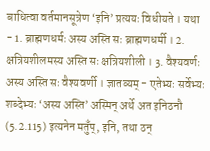बाधित्वा वर्तमानसूत्रेण ‘इनि’ प्रत्ययः विधीयते । यथा - 1. ब्राह्मणधर्मः अस्य अस्ति सः ब्राह्मणधर्मी । 2. क्षत्रियशीलमस्य अस्ति सः क्षत्रियशीली । 3. वैश्यवर्णः अस्य अस्ति सः वैश्यवर्णी । ज्ञातव्यम् - एतेभ्यः सर्वेभ्यः शब्देभ्यः ‘अस्य अस्ति’ अस्मिन् अर्थे अत इनिठनौ (5.2.115) इत्यनेन मतुँप्, इनि, तथा ठन्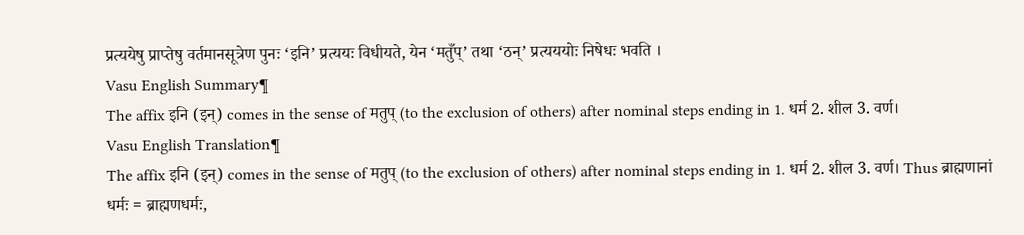प्रत्ययेषु प्राप्तेषु वर्तमानसूत्रेण पुनः ‘इनि’ प्रत्ययः विधीयते, येन ‘मतुँप्’ तथा ‘ठन्’ प्रत्यययोः निषेधः भवति ।
Vasu English Summary¶
The affix इनि (इन्) comes in the sense of मतुप् (to the exclusion of others) after nominal steps ending in 1. धर्म 2. शील 3. वर्ण।
Vasu English Translation¶
The affix इनि (इन्) comes in the sense of मतुप् (to the exclusion of others) after nominal steps ending in 1. धर्म 2. शील 3. वर्ण। Thus ब्राह्मणानां धर्मः = ब्राह्मणधर्मः,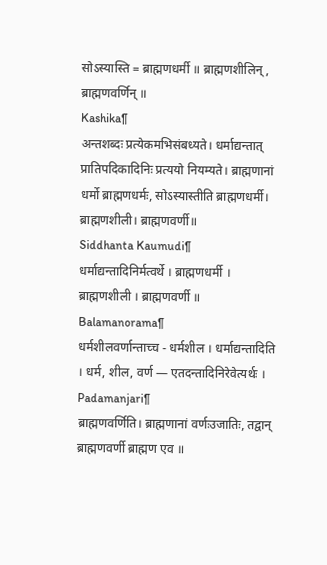सोऽस्यास्ति = ब्राह्मणधर्मी ॥ ब्राह्मणशीलिन्, ब्राह्मणवर्णिन् ॥
Kashika¶
अन्तशब्दः प्रत्येकमभिसंबध्यते। धर्माद्यन्तात् प्रातिपदिकादिनिः प्रत्ययो नियम्यते। ब्राह्मणानां धर्मो ब्राह्मणधर्मः, सोऽस्यास्तीति ब्राह्मणधर्मी। ब्राह्मणशीली। ब्राह्मणवर्णी॥
Siddhanta Kaumudi¶
धर्माद्यन्तादिनिर्मत्वर्थे । ब्राह्मणधर्मी । ब्राह्मणशीली । ब्राह्मणवर्णी ॥
Balamanorama¶
धर्मशीलवर्णान्ताच्च - धर्मशील । धर्माद्यन्तादिति । धर्म, शील, वर्ण — एतदन्तादिनिरेवेत्यर्थः ।
Padamanjari¶
ब्राह्मणवर्णिति। ब्राह्मणानां वर्णःउजातिः, तद्वान् ब्राह्मणवर्णी ब्राह्मण एव ॥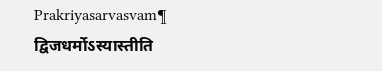Prakriyasarvasvam¶
द्विजधर्मोऽस्यास्तीति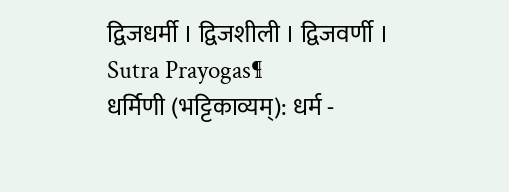द्विजधर्मी । द्विजशीली । द्विजवर्णी ।
Sutra Prayogas¶
धर्मिणी (भट्टिकाव्यम्): धर्म -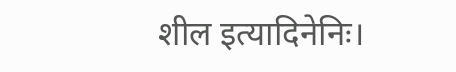शील इत्यादिनेनिः।